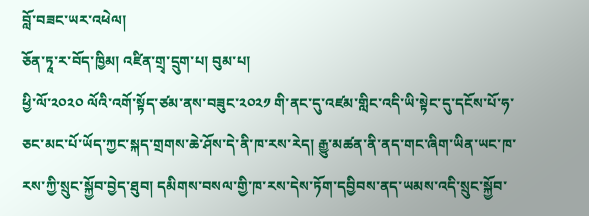བློ་བཟང་ཡར་འཕེལ།
ཅོན་ཏཱ་ར་བོད་ཁྱིམ། འཛིན་གྲྭ་དྲུག་པ། བུམ་པ།
ཕྱི་ལོ་༢༠༢༠ ལོའི་འགོ་སྟོད་ཙམ་ནས་བཟུང་༢༠༢༡ གི་ནང་དུ་འཛམ་གླིང་འདི་ཡི་སྟེང་དུ་དངོས་པོ་ཧ་ཅང་མང་པོ་ཡོད་ཀྱང་སྐད་གྲགས་ཆེ་ཤོས་དེ་ནི་ཁ་རས་རེད། རྒྱུ་མཚན་ནི་ནད་གང་ཞིག་ཡིན་ཡང་ཁ་རས་ཀྱི་སྲུང་སྐྱོབ་བྱེད་ཐུབ། དམིགས་བསལ་གྱི་ཁ་རས་དེས་ཏོག་དབྱིབས་ནད་ཡམས་འདི་སྲུང་སྐྱོབ་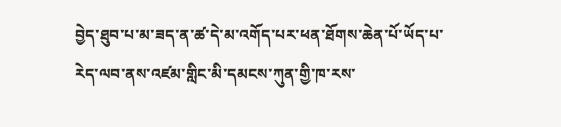བྱེད་ཐུབ་པ་མ་ཟད་ན་ཚ་དེ་མ་འགོད་པར་ཕན་ཐོགས་ཆེན་པོ་ཡོད་པ་རེད་ལབ་ནས་འཛམ་གླིང་མི་དམངས་ཀུན་གྱི་ཁ་རས་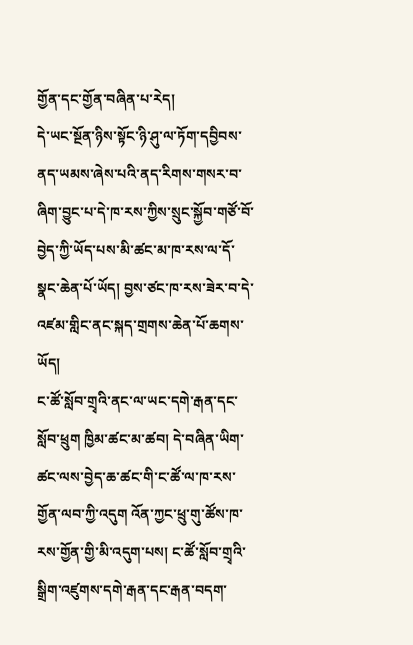གྱོན་དང་གྱོན་བཞིན་པ་རེད།
དེ་ཡང་སྔོན་ཉིས་སྟོང་ཉི་ཤུ་ལ་ཏོག་དབྱིབས་ནད་ཡམས་ཞེས་པའི་ནད་རིགས་གསར་བ་ཞིག་བྱུང་པ་དེ་ཁ་རས་ཀྱིས་སྲུང་སྐྱོབ་གཙོ་བོ་བྱེད་ཀྱི་ཡོད་པས་མི་ཚང་མ་ཁ་རས་ལ་དོ་སྣང་ཆེན་པོ་ཡོད། བྱས་ཙང་ཁ་རས་ཟེར་བ་དེ་འཛམ་གླིང་ནང་སྐད་གྲགས་ཆེན་པོ་ཆགས་ཡོད།
ང་ཚོ་སློབ་གྲྭའི་ནང་ལ་ཡང་དགེ་རྒན་དང་སློབ་ཕྲུག ཁྱིམ་ཚང་མ་ཚབ། དེ་བཞིན་ཡིག་ཚང་ལས་བྱེད་ཆ་ཚང་གི་ང་ཚོ་ལ་ཁ་རས་གྱོན་ལབ་ཀྱི་འདུག འོན་ཀྱང་ཕྲུ་གུ་ཚོས་ཁ་རས་གྱོན་གྱི་མི་འདུག་པས། ང་ཚོ་སློབ་གྲྭའི་སྒྲིག་འཛུགས་དགེ་རྒན་དང་རྒན་བདག་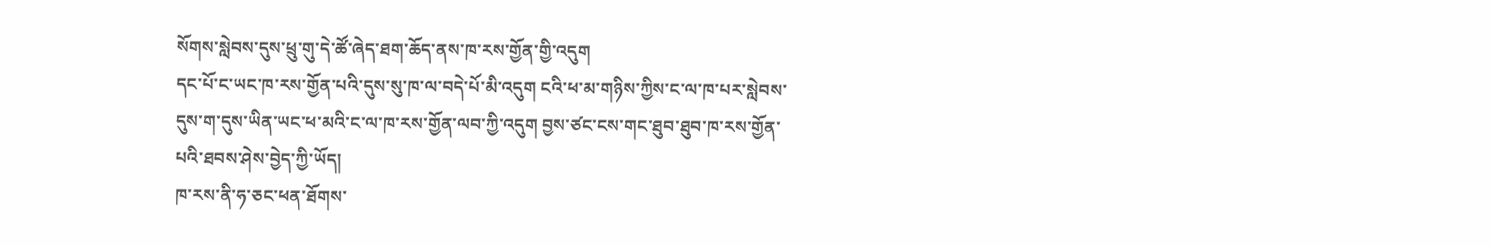སོགས་སླེབས་དུས་ཕྲུ་གུ་དེ་ཚོ་ཞེད་ཐག་ཆོད་ནས་ཁ་རས་གྱོན་གྱི་འདུག
དང་པོ་ང་ཡང་ཁ་རས་གྱོན་པའི་དུས་སུ་ཁ་ལ་བདེ་པོ་མི་འདུག ངའི་ཕ་མ་གཉིས་ཀྱིས་ང་ལ་ཁ་པར་སླེབས་དུས་ག་དུས་ཡིན་ཡང་ཕ་མའི་ང་ལ་ཁ་རས་གྱོན་ལབ་ཀྱི་འདུག བྱས་ཙང་ངས་གང་ཐུབ་ཐུབ་ཁ་རས་གྱོན་པའི་ཐབས་ཤེས་བྱེད་ཀྱི་ཡོད།
ཁ་རས་ནི་ཧ་ཅང་ཕན་ཐོགས་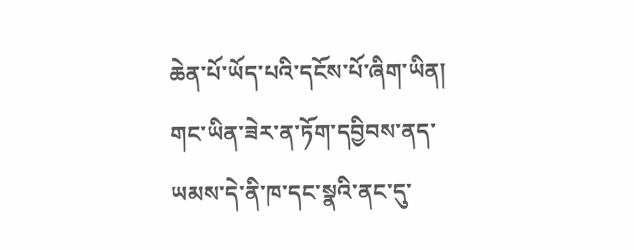ཆེན་པོ་ཡོད་པའི་དངོས་པོ་ཞིག་ཡིན། གང་ཡིན་ཟེར་ན་ཏོག་དབྱིབས་ནད་ཡམས་དེ་ནི་ཁ་དང་སྣའི་ནང་དུ་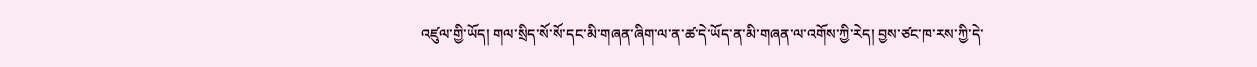འཛུལ་གྱི་ཡོད། གལ་སྲིད་སོ་སོ་དང་མི་གཞན་ཞིག་ལ་ན་ཚ་དེ་ཡོད་ན་མི་གཞན་ལ་འགོས་ཀྱི་རེད། བྱས་ཙང་ཁ་རས་ཀྱི་དེ་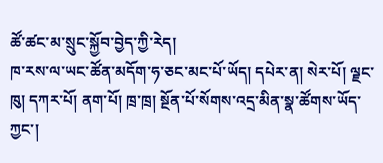ཚོ་ཚང་མ་སྲུང་སྐྱོབ་བྱེད་ཀྱི་རེད།
ཁ་རས་ལ་ཡང་ཚོན་མདོག་ཧ་ཅང་མང་པོ་ཡོད། དཔེར་ན། སེར་པོ། ལྗང་ཁུ། དཀར་པོ། ནག་པོ། ཁྲ་ཁྲ། སྔོན་པོ་སོགས་འདྲ་མིན་སྣ་ཚོགས་ཡོད་ཀྱང་།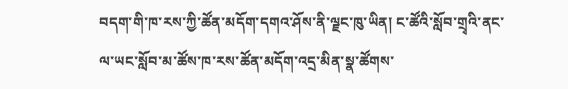བདག་གི་ཁ་རས་ཀྱི་ཚོན་མདོག་དགའ་ཤོས་ནི་ལྗང་ཁུ་ཡིན། ང་ཚོའི་སློབ་གྲྭའི་ནང་ལ་ཡང་སློབ་མ་ཚོས་ཁ་རས་ཚོན་མདོག་འདྲ་མིན་སྣ་ཚོགས་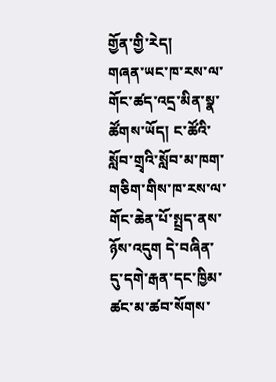གྱོན་གྱི་རེད།
གཞན་ཡང་ཁ་རས་ལ་གོང་ཚད་འདྲ་མིན་སྣ་ཚོགས་ཡོད། ང་ཚོའི་སློབ་གྲྭའི་སློབ་མ་ཁག་གཅིག་གིས་ཁ་རས་ལ་གོང་ཆེན་པོ་སྤྲད་ནས་ཉོས་འདུག དེ་བཞིན་དུ་དགེ་རྒན་དང་ཁྱིམ་ཚང་མ་ཚབ་སོགས་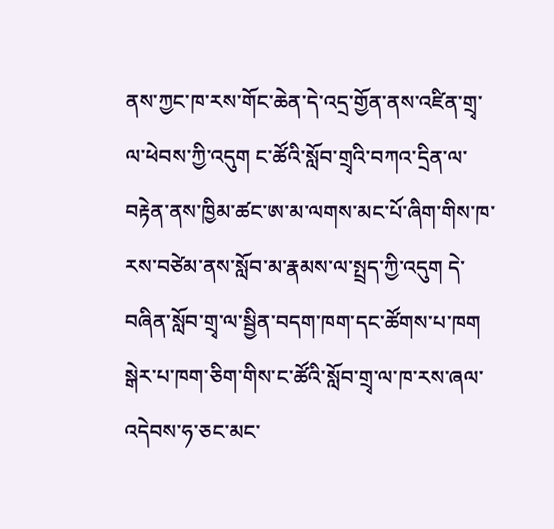ནས་ཀྱང་ཁ་རས་གོང་ཆེན་དེ་འདྲ་གྱོན་ནས་འཛིན་གྲྭ་ལ་ཕེབས་ཀྱི་འདུག ང་ཚོའི་སློབ་གྲྭའི་བཀའ་དྲིན་ལ་བརྟེན་ནས་ཁྱིམ་ཚང་ཨ་མ་ལགས་མང་པོ་ཞིག་གིས་ཁ་རས་བཙེམ་ནས་སློབ་མ་རྣམས་ལ་སྤྲད་ཀྱི་འདུག དེ་བཞིན་སློབ་གྲྭ་ལ་སྦྱིན་བདག་ཁག་དང་ཚོགས་པ་ཁག སྒེར་པ་ཁག་ཅིག་གིས་ང་ཚོའི་སློབ་གྲྭ་ལ་ཁ་རས་ཞལ་འདེབས་ཧ་ཅང་མང་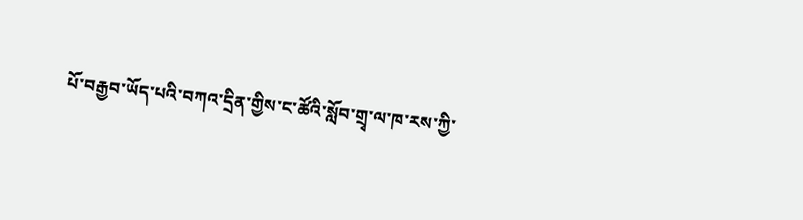པོ་བརྒྱབ་ཡོད་པའི་བཀའ་དྲིན་གྱིས་ང་ཚོའི་སློབ་གྲྭ་ལ་ཁ་རས་ཀྱི་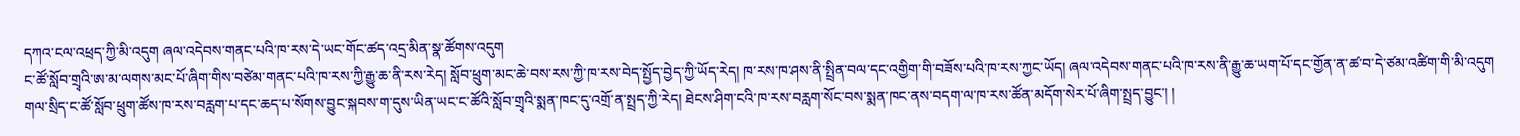དཀའ་ངལ་འཕྲད་ཀྱི་མི་འདུག ཞལ་འདེབས་གནང་པའི་ཁ་རས་དེ་ཡང་གོང་ཚད་འདྲ་མིན་སྣ་ཚོགས་འདུག
ང་ཚོ་སློབ་གྲྭའི་ཨ་མ་ལགས་མང་པོ་ཞིག་གིས་བཙེམ་གནང་པའི་ཁ་རས་ཀྱི་རྒྱུ་ཆ་ནི་རས་རེད། སློབ་ཕྲུག་མང་ཆེ་བས་རས་ཀྱི་ཁ་རས་བེད་སྤྱོད་བྱེད་ཀྱི་ཡོད་རེད། ཁ་རས་ཁ་ཤས་ནི་སྤྲིན་བལ་དང་འགྱིག་གི་བཟོས་པའི་ཁ་རས་ཀྱང་ཡོད། ཞལ་འདེབས་གནང་པའི་ཁ་རས་ནི་རྒྱུ་ཆ་ཡག་པོ་དང་གྱོན་ན་ཚ་བ་དེ་ཙམ་འཚིག་གི་མི་འདུག གལ་སྲིད་ང་ཚོ་སློབ་ཕྲུག་ཚོས་ཁ་རས་བརླག་པ་དང་ཆད་པ་སོགས་བྱུང་སྐབས་ག་དུས་ཡིན་ཡང་ང་ཚོའི་སློབ་གྲྭའི་སྨན་ཁང་དུ་འགྲོ་ན་སྤྲད་ཀྱི་རེད། ཐེངས་ཤིག་ངའི་ཁ་རས་བརླག་སོང་བས་སྨན་ཁང་ནས་བདག་ལ་ཁ་རས་ཚོན་མདོག་སེར་པོ་ཞིག་སྤྲད་བྱུང་། །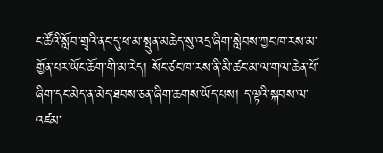ང་ཚོའི་སློབ་གྲྭའི་ནང་དུ་ཕ་མ་སྤུན་མཆེད་སུ་འདྲ་ཞིག་སླེབས་ཀྱང་ཁ་རས་མ་གྱོན་པར་ཡོང་ཆོག་གི་མ་རེད། སོང་ཙང་ཁ་རས་ནི་མི་ཚང་མ་ལ་གལ་ཆེན་པོ་ཞིག་དང་མེད་ན་མེད་ཐབས་ཅན་ཞིག་ཆགས་ཡོད་པས། ད་ལྟའི་སྐབས་ལ་འཛམ་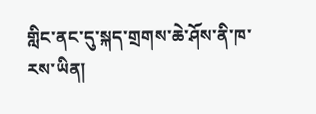གླིང་ནང་དུ་སྐད་གྲགས་ཆེ་ཤོས་ནི་ཁ་རས་ཡིན།